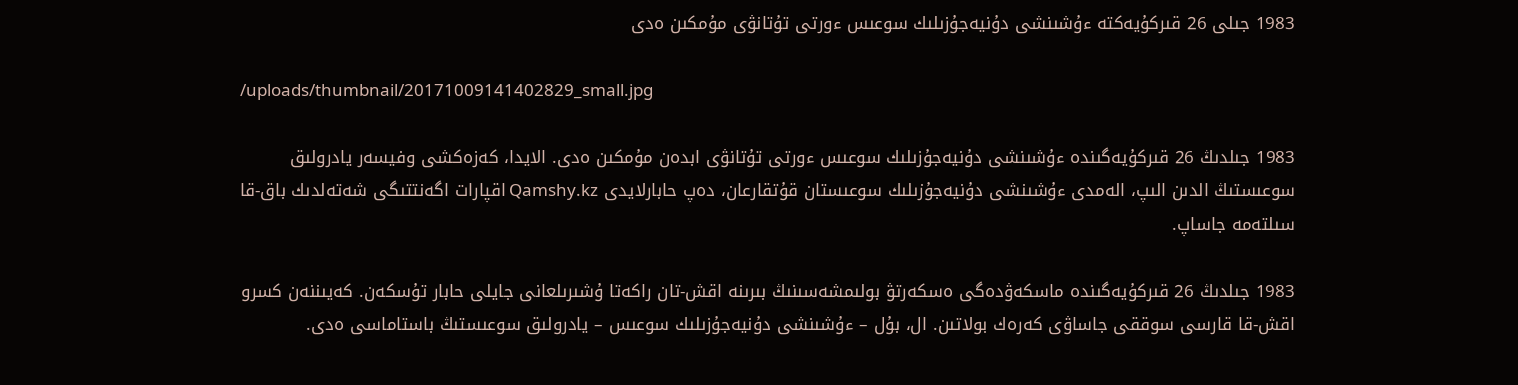1983 جىلى 26 قىركۇيەكتە ءۇشىنشى دۇنيەجۇزىلىك سوعىس ءورتى تۇتانۋى مۇمكىن ەدى

/uploads/thumbnail/20171009141402829_small.jpg

1983 جىلدىڭ 26 قىركۇيەگىندە ءۇشىنشى دۇنيەجۇزىلىك سوعىس ءورتى تۇتانۋى ابدەن مۇمكىن ەدى. الايدا، كەزەكشى وفيسەر يادرولىق سوعىستىڭ الدىن الىپ، الەمدى ءۇشىنشى دۇنيەجۇزىلىك سوعىستان قۇتقارعان، دەپ حابارلايدى Qamshy.kz اقپارات اگەنتتىگى شەتەلدىك باق-قا سىلتەمە جاساپ.

1983 جىلدىڭ 26 قىركۇيەگىندە ماسكەۋدەگى ەسكەرتۋ بولىمشەسىنىڭ بىرىنە اقش-تان راكەتا ۇشىرىلعانى جايلى حابار تۇسكەن. كەيىننەن كسرو اقش-قا قارسى سوققى جاساۋى كەرەك بولاتىن. ال، بۇل – ءۇشىنشى دۇنيەجۇزىلىك سوعىس – يادرولىق سوعىستىڭ باستاماسى ەدى.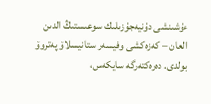ءۇشىنشى دۇنيەجۇزىلىك سوعىستىڭ الدىن العان – كەزەكشى وفيسەر ستانيسلاۆ پەتروۆ بولدى. دەرەكتەرگە سايكەس،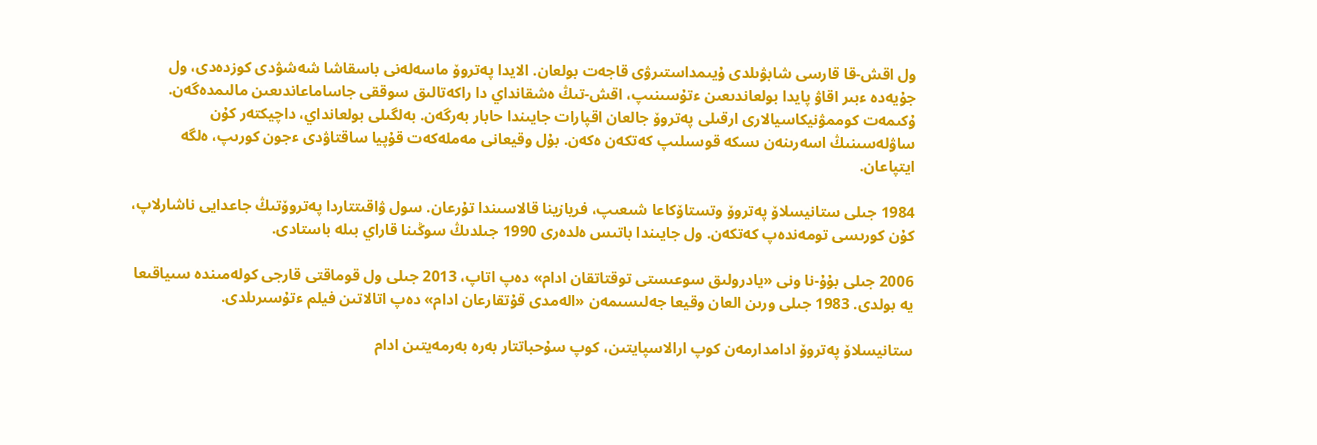ول اقش-قا قارسى شابۋىلدى ۇيىمداستىرۋى قاجەت بولعان. الايدا پەتروۆ ماسەلەنى باسقاشا شەشۋدى كوزدەدى، ول جۇيەدە ءبىر اقاۋ پايدا بولعاندىعىن ءتۇسىنىپ، اقش-تىڭ ەشقانداي دا راكەتالىق سوققى جاساماعاندىعىن مالىمدەگەن. ۇكىمەت كوممۋنيكاسيالارى ارقىلى پەتروۆ جالعان اقپارات جايىندا حابار بەرگەن. بەلگىلى بولعانداي، داچيكتەر كۇن ساۋلەسىنىڭ اسەرىنەن ىسكە قوسىلىپ كەتكەن ەكەن. بۇل وقيعانى مەملەكەت قۇپيا ساقتاۋدى ءجون كورىپ، ەلگە ايتپاعان.

1984 جىلى ستانيسلاۆ پەتروۆ وتستاۆكاعا شىعىپ، فريازينا قالاسىندا تۇرعان. سول ۋاقىتتاردا پەتروۆتىڭ جاعدايى ناشارلاپ، كۇن كورىسى تومەندەپ كەتكەن. ول جايىندا باتىس ەلدەرى 1990 جىلدىڭ سوڭىنا قاراي بىلە باستادى.

2006 جىلى بۇۇ-نا ونى «يادرولىق سوعىستى توقتاتقان ادام» دەپ اتاپ، 2013 جىلى ول قوماقتى قارجى كولەمىندە سىياقىعا يە بولدى. 1983 جىلى ورىن العان وقيعا جەلىسىمەن «الەمدى قۇتقارعان ادام» دەپ اتالاتىن فيلم ءتۇسىرىلدى.

ستانيسلاۆ پەتروۆ ادامدارمەن كوپ ارالاسپايتىن، كوپ سۇحباتتار بەرە بەرمەيتىن ادام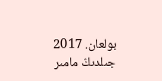بولعان. 2017 جىلدىڭ مامىر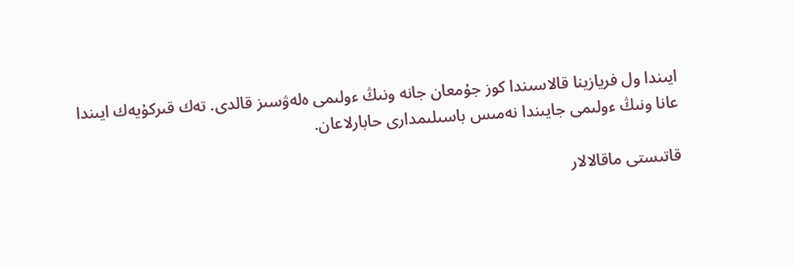ايىندا ول فريازينا قالاسىندا كوز جۇمعان جانە ونىڭ ءولىمى ەلەۋسىز قالدى. تەك قىركۇيەك ايىندا عانا ونىڭ ءولىمى جايىندا نەمىس باسىلىمدارى حابارلاعان.

قاتىستى ماقالالار